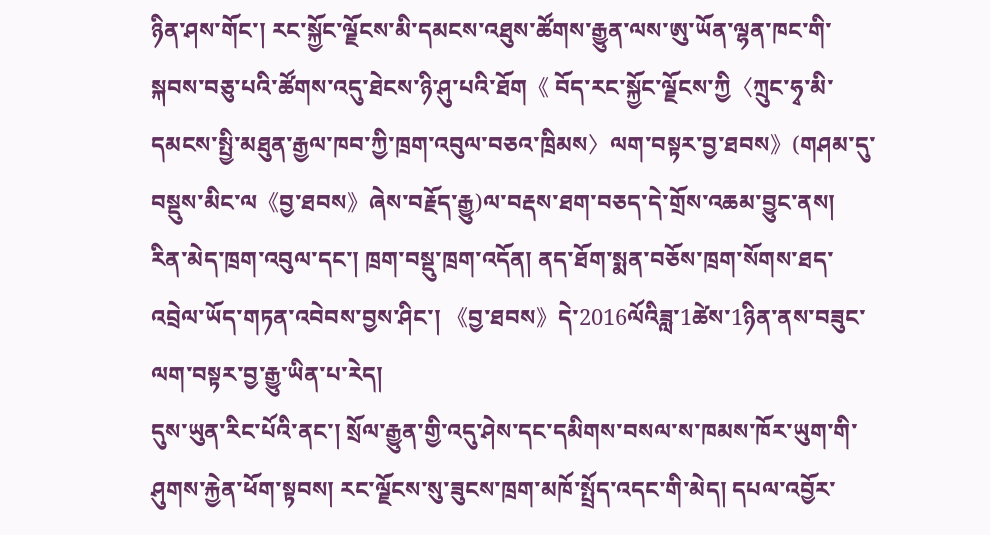ཉིན་ཤས་གོང་། རང་སྐྱོང་ལྗོངས་མི་དམངས་འཐུས་ཚོགས་རྒྱུན་ལས་ཨུ་ཡོན་ལྷན་ཁང་གི་སྐབས་བཅུ་པའི་ཚོགས་འདུ་ཐེངས་ཉི་ཤུ་པའི་ཐོག《 བོད་རང་སྐྱོང་ལྗོངས་ཀྱི〈ཀྲུང་ཧྭ་མི་དམངས་སྤྱི་མཐུན་རྒྱལ་ཁབ་ཀྱི་ཁྲག་འབུལ་བཅའ་ཁྲིམས〉ལག་བསྟར་བྱ་ཐབས》(གཤམ་དུ་བསྡུས་མིང་ལ《བྱ་ཐབས》ཞེས་བརྗོད་རྒྱུ)ལ་བརྡས་ཐག་བཅད་དེ་གྲོས་འཆམ་བྱུང་ནས། རིན་མེད་ཁྲག་འབུལ་དང་། ཁྲག་བསྡུ་ཁྲག་འདོན། ནད་ཐོག་སྨན་བཅོས་ཁྲག་སོགས་ཐད་འབྲེལ་ཡོད་གཏན་འབེབས་བྱས་ཤིང་། 《བྱ་ཐབས》དེ་2016ལོའིཟླ་1ཚེས་1ཉིན་ནས་བཟུང་ལག་བསྟར་བྱ་རྒྱུ་ཡིན་པ་རེད།
དུས་ཡུན་རིང་པོའི་ནང་། སྲོལ་རྒྱུན་གྱི་འདུ་ཤེས་དང་དམིགས་བསལ་ས་ཁམས་ཁོར་ཡུག་གི་ཤུགས་རྐྱེན་ཕོག་སྟབས། རང་ལྗོངས་སུ་ཟུངས་ཁྲག་མཁོ་སྤྲོད་འདང་གི་མེད། དཔལ་འབྱོར་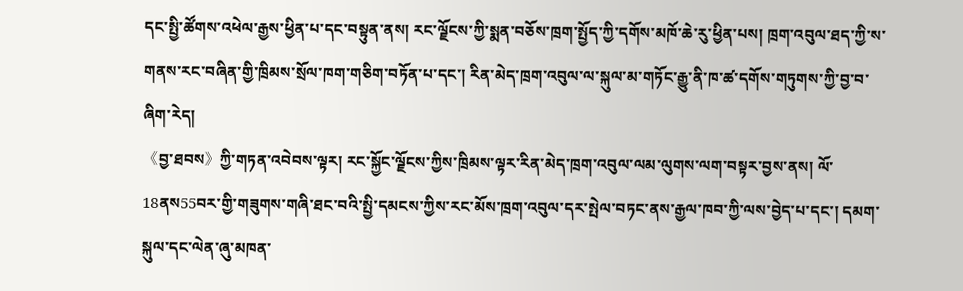དང་སྤྱི་ཚོགས་འཕེལ་རྒྱས་ཕྱིན་པ་དང་བསྟུན་ནས། རང་ལྗོངས་ཀྱི་སྨན་བཅོས་ཁྲག་སྤྱོད་ཀྱི་དགོས་མཁོ་ཆེ་རུ་ཕྱིན་པས། ཁྲག་འབུལ་ཐད་ཀྱི་ས་གནས་རང་བཞིན་གྱི་ཁྲིམས་སྲོལ་ཁག་གཅིག་བཏོན་པ་དང་། རིན་མེད་ཁྲག་འབུལ་ལ་སྐུལ་མ་གཏོང་རྒྱུ་ནི་ཁ་ཚ་དགོས་གཏུགས་ཀྱི་བྱ་བ་ཞིག་རེད།
《བྱ་ཐབས》ཀྱི་གཏན་འབེབས་ལྟར། རང་སྐྱོང་ལྗོངས་ཀྱིས་ཁྲིམས་ལྟར་རིན་མེད་ཁྲག་འབུལ་ལམ་ལུགས་ལག་བསྟར་བྱས་ནས། ལོ་18ནས55བར་གྱི་གཟུགས་གཞི་ཐང་བའི་སྤྱི་དམངས་ཀྱིས་རང་མོས་ཁྲག་འབུལ་དར་སྤེལ་བཏང་ནས་རྒྱལ་ཁབ་ཀྱི་ལས་བྱེད་པ་དང་། དམག་སྐུལ་དང་ལེན་ཞུ་མཁན་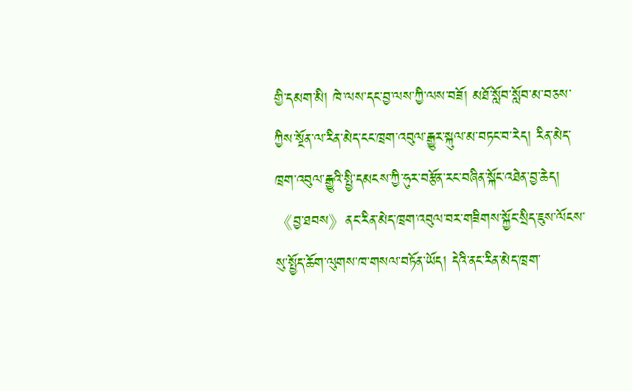གྱི་དམག་མི། ཁེ་ལས་དང་བྱ་ལས་ཀྱི་ལས་བཟོ། མཐོ་སློབ་སློབ་མ་བཅས་ཀྱིས་སྔོན་ལ་རིན་མེད་ངང་ཁྲག་འབུལ་རྒྱུར་སྐུལ་མ་བཏང་བ་རེད། རིན་མེད་ཁྲག་འབུལ་རྒྱུའི་སྤྱི་དམངས་ཀྱི་ཧུར་བརྩོན་རང་བཞིན་སྐོང་འཐེན་བྱ་ཆེད། 《བྱ་ཐབས》ནང་རིན་མེད་ཁྲག་འབུལ་བར་གཟིགས་སྐྱོང་སྲིད་ཇུས་ལོངས་སུ་སྤྱོད་ཆོག་ལུགས་ཁ་གསལ་བཏོན་ཡོད། དེའི་ནང་རིན་མེད་ཁྲག་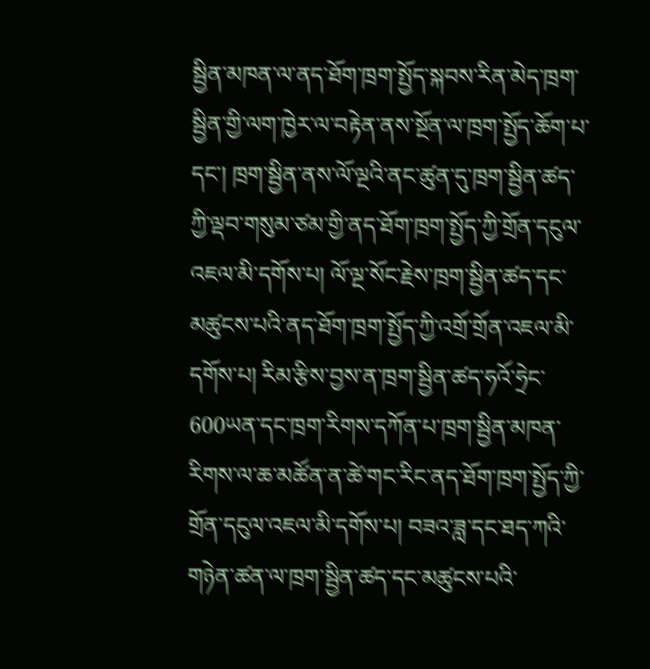སྦྱིན་མཁན་ལ་ནད་ཐོག་ཁྲག་སྤྱོད་སྐབས་རིན་མེད་ཁྲག་སྦྱིན་གྱི་ལག་ཁྱེར་ལ་བརྟེན་ནས་སྔོན་ལ་ཁྲག་སྤྱོད་ཆོག་པ་དང་། ཁྲག་སྦྱིན་ནས་ལོ་ལྔའི་ནང་ཚུན་དུ་ཁྲག་སྦྱིན་ཚད་ཀྱི་ལྡབ་གསུམ་ཙམ་གྱི་ནད་ཐོག་ཁྲག་སྤྱོད་ཀྱི་གྲོན་དངུལ་འཇལ་མི་དགོས་པ། ལོ་ལྔ་སོང་རྗེས་ཁྲག་སྦྱིན་ཚད་དང་མཚུངས་པའི་ནད་ཐོག་ཁྲག་སྤྱོད་ཀྱི་འགྲོ་གྲོན་འཇལ་མི་དགོས་པ། རིམ་རྩིས་བྱས་ན་ཁྲག་སྦྱིན་ཚད་ཧའོ་ཧྲེང་600ཡན་དང་ཁྲག་རིགས་དཀོན་པ་ཁྲག་སྦྱིན་མཁན་རིགས་ལ་ཆ་མཚོན་ན་ཚེ་གང་རིང་ནད་ཐོག་ཁྲག་སྤྱོད་ཀྱི་གྲོན་དངུལ་འཇལ་མི་དགོས་པ། བཟའ་ཟླ་དང་ཐད་ཀའི་གཉེན་ཚན་ལ་ཁྲག་སྦྱིན་ཚད་དང་མཚུངས་པའི་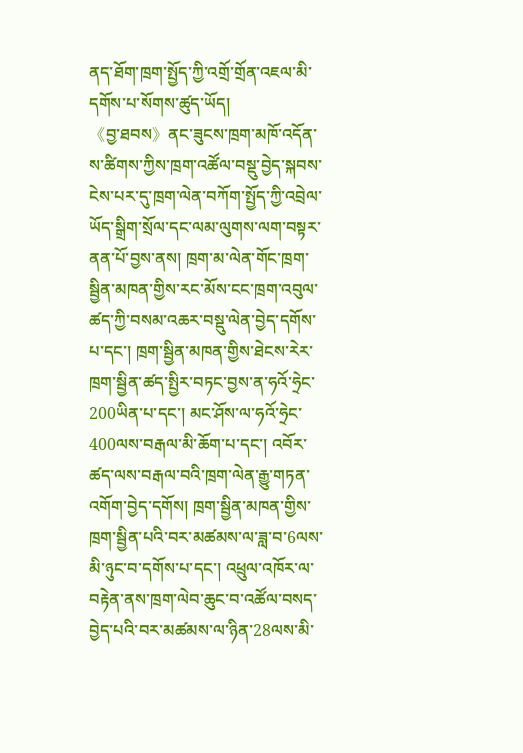ནད་ཐོག་ཁྲག་སྤྱོད་ཀྱི་འགྲོ་གྲོན་འཇལ་མི་དགོས་པ་སོགས་ཚུད་ཡོད།
《བྱ་ཐབས》ནང་ཟུངས་ཁྲག་མཁོ་འདོན་ས་ཚིགས་ཀྱིས་ཁྲག་འཚོལ་བསྡུ་བྱེད་སྐབས་ངེས་པར་དུ་ཁྲག་ལེན་བཀོག་སྤྱོད་ཀྱི་འབྲེལ་ཡོད་སྒྲིག་སྲོལ་དང་ལམ་ལུགས་ལག་བསྟར་ནན་པོ་བྱས་ནས། ཁྲག་མ་ལེན་གོང་ཁྲག་སྦྱིན་མཁན་གྱིས་རང་མོས་ངང་ཁྲག་འབུལ་ཚད་ཀྱི་བསམ་འཆར་བསྡུ་ལེན་བྱེད་དགོས་པ་དང་། ཁྲག་སྦྱིན་མཁན་གྱིས་ཐེངས་རེར་ཁྲག་སྦྱིན་ཚད་སྤྱིར་བཏང་བྱས་ན་ཧའོ་ཧྲེང་200ཡིན་པ་དང་། མང་ཤོས་ལ་ཧའོ་ཧྲེང་400ལས་བརྒལ་མི་ཆོག་པ་དང་། འབོར་ཚད་ལས་བརྒལ་བའི་ཁྲག་ལེན་རྒྱུ་གཏན་འགོག་བྱེད་དགོས། ཁྲག་སྦྱིན་མཁན་གྱིས་ཁྲག་སྦྱིན་པའི་བར་མཚམས་ལ་ཟླ་བ་6ལས་མི་ཉུང་བ་དགོས་པ་དང་། འཕྲུལ་འཁོར་ལ་བརྟེན་ནས་ཁྲག་ལེབ་ཆུང་བ་འཚོལ་བསད་བྱེད་པའི་བར་མཚམས་ལ་ཉིན་28ལས་མི་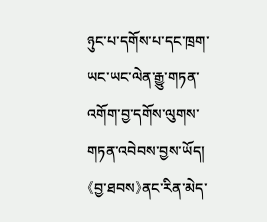ཉུང་པ་དགོས་པ་དང་ཁྲག་ཡང་ཡང་ལེན་རྒྱུ་གཏན་འགོག་བྱ་དགོས་ལུགས་གཏན་འབེབས་བྱས་ཡོད།
《བྱ་ཐབས》ནང་རིན་མེད་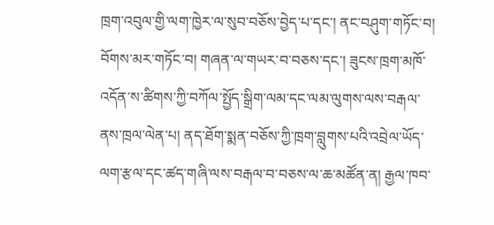ཁྲག་འབུལ་གྱི་ལག་ཁྱེར་ལ་སུབ་བཅོས་བྱེད་པ་དང་། ནང་བཤུག་གཏོང་བ། བོགས་མར་གཏོང་བ། གཞན་ལ་གཡར་བ་བཅས་དང་། ཟུངས་ཁྲག་མཁོ་འདོན་ས་ཚིགས་ཀྱི་བཀོལ་སྤྱོད་སྒྲིག་ལམ་དང་ལམ་ལུགས་ལས་བརྒལ་ནས་ཁྲལ་ལེན་པ། ནད་ཐོག་སྨན་བཅོས་ཀྱི་ཁྲག་བླུགས་པའི་འབྲེལ་ཡོད་ལག་རྩལ་དང་ཚད་གཞི་ལས་བརྒལ་བ་བཅས་ལ་ཆ་མཚོན་ན། རྒྱལ་ཁབ་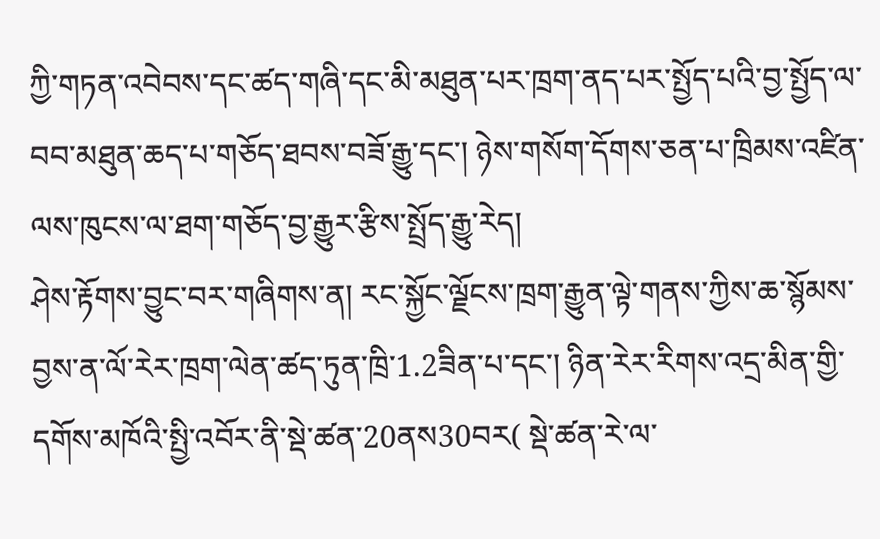ཀྱི་གཏན་འབེབས་དང་ཚད་གཞི་དང་མི་མཐུན་པར་ཁྲག་ནད་པར་སྤྱོད་པའི་བྱ་སྤྱོད་ལ་བབ་མཐུན་ཆད་པ་གཅོད་ཐབས་བཟོ་རྒྱུ་དང་། ཉེས་གསོག་དོགས་ཅན་པ་ཁྲིམས་འཛིན་ལས་ཁུངས་ལ་ཐག་གཅོད་བྱ་རྒྱུར་རྩིས་སྤྲོད་རྒྱུ་རེད།
ཤེས་རྟོགས་བྱུང་བར་གཞིགས་ན། རང་སྐྱོང་ལྗོངས་ཁྲག་རྒྱུན་ལྟེ་གནས་ཀྱིས་ཆ་སྙོམས་བྱས་ན་ལོ་རེར་ཁྲག་ལེན་ཚད་ཏུན་ཁྲི་1.2ཟིན་པ་དང་། ཉིན་རེར་རིགས་འདྲ་མིན་གྱི་དགོས་མཁོའི་སྤྱི་འབོར་ནི་སྡེ་ཚན་20ནས30བར( སྡེ་ཚན་རེ་ལ་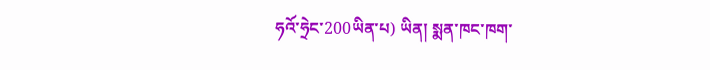ཧའོ་ཧྲེང་200ཡིན་པ) ཡིན། སྨན་ཁང་ཁག་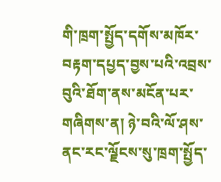གི་ཁྲག་སྤྱོད་དགོས་མཁོར་བརྟག་དཔྱད་བྱས་པའི་འབྲས་བུའི་ཐོག་ནས་མངོན་པར་གཞིགས་ན། ཉེ་བའི་ལོ་ཤས་ནང་རང་ལྗོངས་སུ་ཁྲག་སྤྱོད་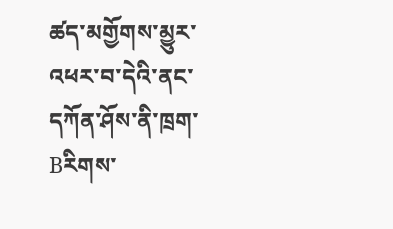ཚད་མགྱོགས་མྱུར་འཕར་བ་དེའི་ནང་དཀོན་ཤོས་ནི་ཁྲག་Bརིགས་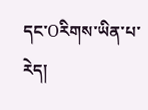དང་Oརིགས་ཡིན་པ་རེད།